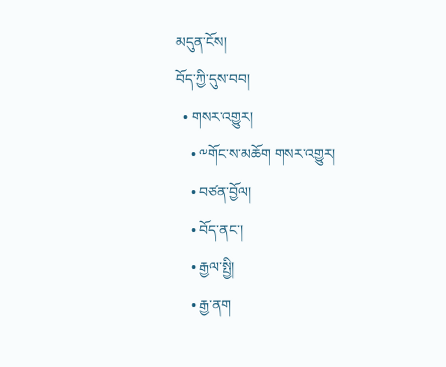མདུན་ངོས།
བོད་ཀྱི་དུས་བབ།
  • གསར་འགྱུར།
    • ༸གོང་ས་མཆོག གསར་འགྱུར།
    • བཙན་བྱོལ།
    • བོད་ནང་།
    • རྒྱལ་སྤྱི།
    • རྒྱ་ནག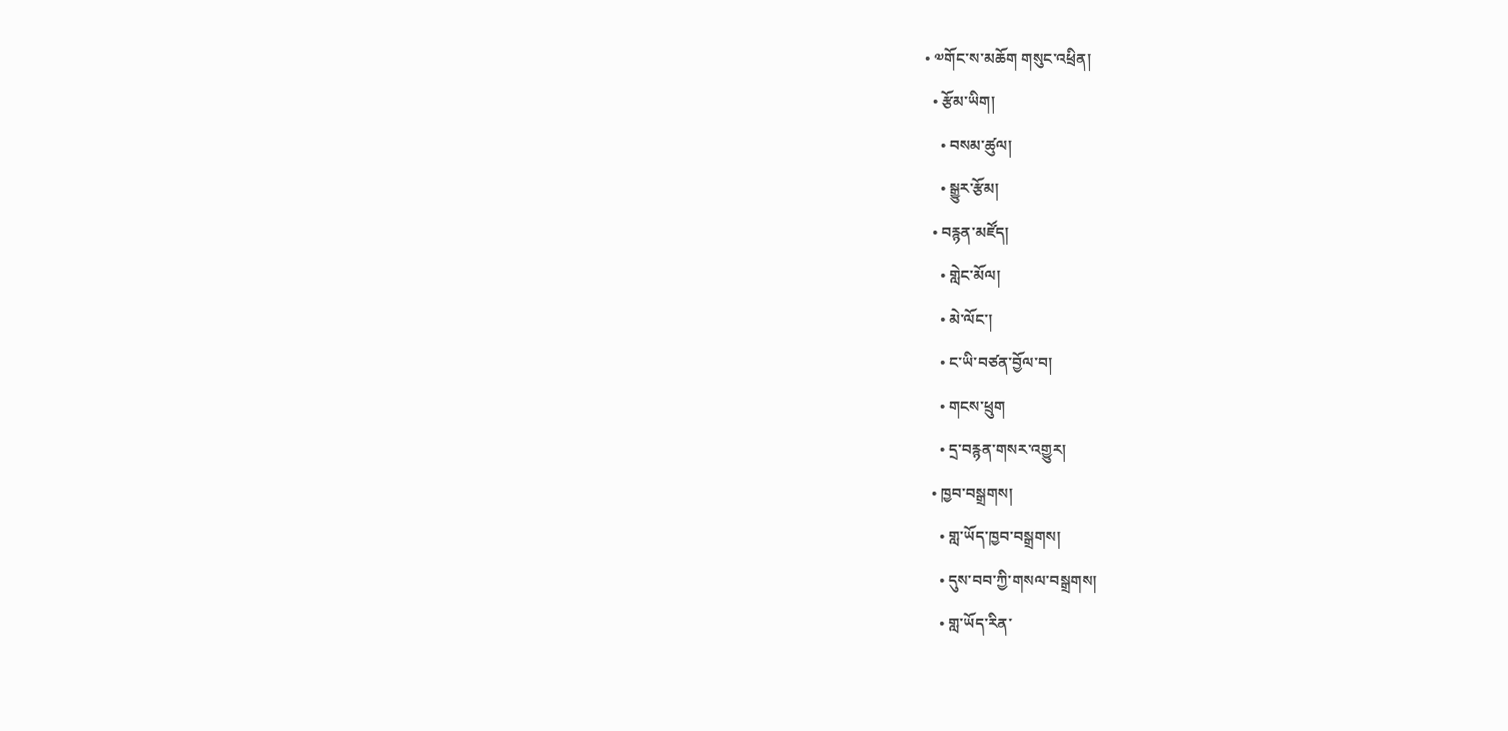• ༧གོང་ས་མཆོག གསུང་འཕྲིན།
  • རྩོམ་ཡིག།
    • བསམ་ཚུལ།
    • སྒྱུར་རྩོམ།
  • བརྙན་མཛོད།
    • གླེང་མོལ།
    • མེ་ལོང་།
    • ང་ཡི་བཙན་བྱོལ་བ།
    • གངས་ཕྲུག
    • དྲ་བརྙན་གསར་འགྱུར།
  • ཁྱབ་བསྒྲགས།
    • གླ་ཡོད་ཁྱབ་བསྒྲགས།
    • དུས་བབ་ཀྱི་གསལ་བསྒྲགས།
    • གླ་ཡོད་རིན་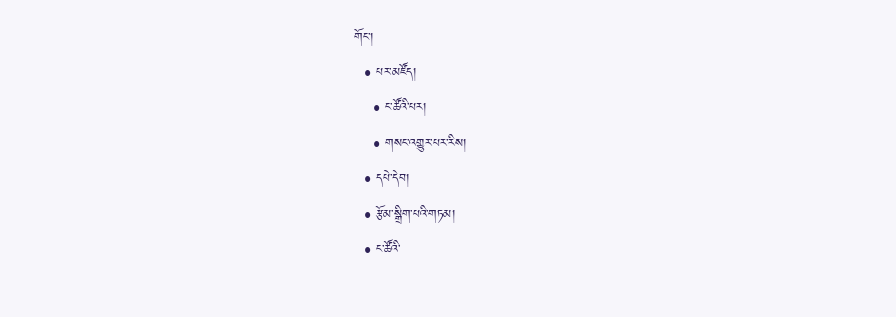གོང་།
  • པར་མཛོད།
    • ང་ཚོའི་པར།
    • གསང་འགྱུར་པར་རིས།
  • དཔེ་དེབ།
  • རྩོམ་སྒྲིག་པའི་གཏམ།
  • ང་ཚོའི་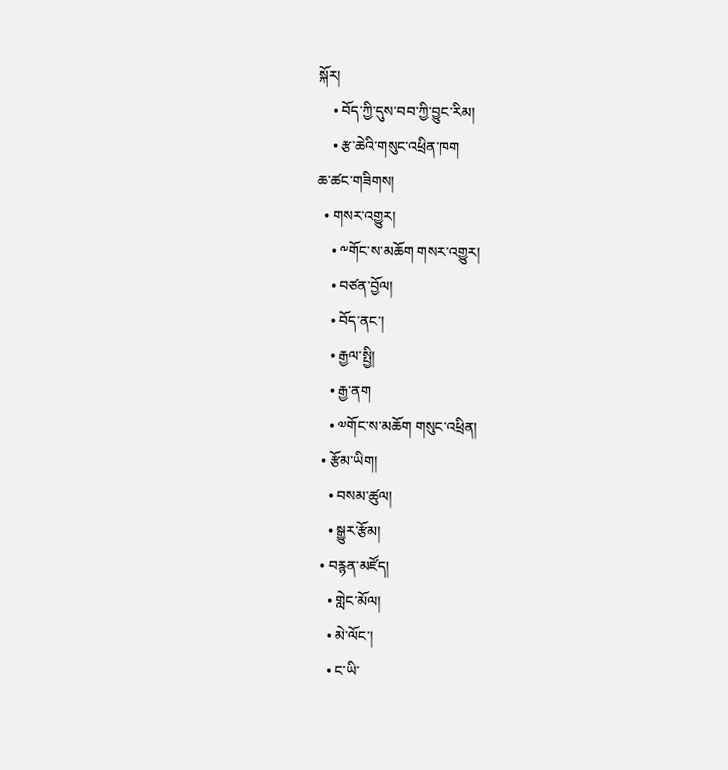སྐོར།
    • བོད་ཀྱི་དུས་བབ་ཀྱི་བྱུང་རིམ།
    • རྩ་ཆེའི་གསུང་འཕྲིན་ཁག
ཆ་ཚང་གཟིགས།
  • གསར་འགྱུར།
    • ༸གོང་ས་མཆོག གསར་འགྱུར།
    • བཙན་བྱོལ།
    • བོད་ནང་།
    • རྒྱལ་སྤྱི།
    • རྒྱ་ནག
    • ༧གོང་ས་མཆོག གསུང་འཕྲིན།
  • རྩོམ་ཡིག།
    • བསམ་ཚུལ།
    • སྒྱུར་རྩོམ།
  • བརྙན་མཛོད།
    • གླེང་མོལ།
    • མེ་ལོང་།
    • ང་ཡི་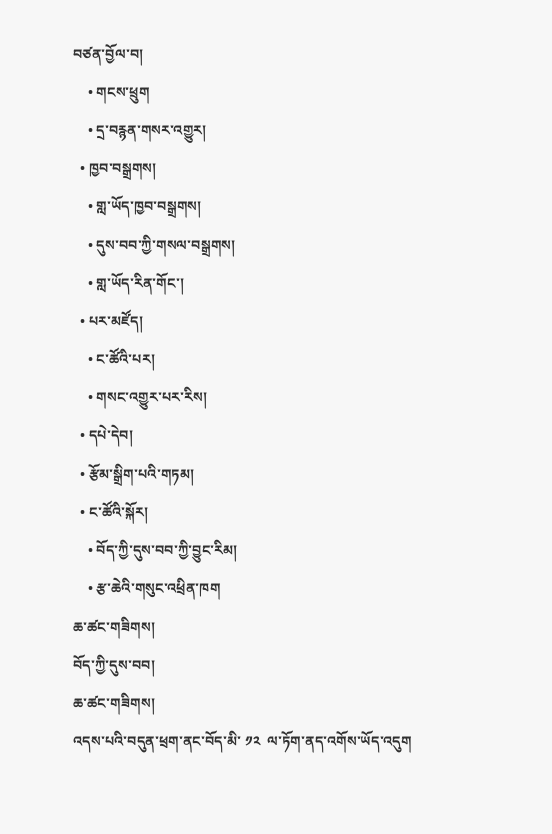བཙན་བྱོལ་བ།
    • གངས་ཕྲུག
    • དྲ་བརྙན་གསར་འགྱུར།
  • ཁྱབ་བསྒྲགས།
    • གླ་ཡོད་ཁྱབ་བསྒྲགས།
    • དུས་བབ་ཀྱི་གསལ་བསྒྲགས།
    • གླ་ཡོད་རིན་གོང་།
  • པར་མཛོད།
    • ང་ཚོའི་པར།
    • གསང་འགྱུར་པར་རིས།
  • དཔེ་དེབ།
  • རྩོམ་སྒྲིག་པའི་གཏམ།
  • ང་ཚོའི་སྐོར།
    • བོད་ཀྱི་དུས་བབ་ཀྱི་བྱུང་རིམ།
    • རྩ་ཆེའི་གསུང་འཕྲིན་ཁག
ཆ་ཚང་གཟིགས།
བོད་ཀྱི་དུས་བབ།
ཆ་ཚང་གཟིགས།
འདས་པའི་བདུན་ཕྲག་ནང་བོད་མི་ ༡༢  ལ་ཏོག་ནད་འགོས་ཡོད་འདུག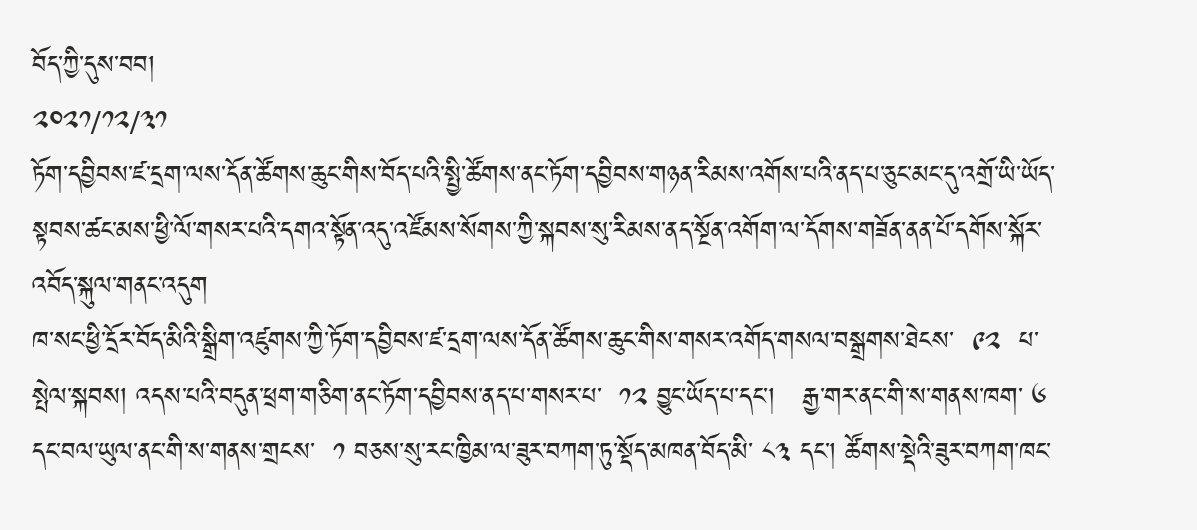བོད་ཀྱི་དུས་བབ།
༢༠༢༡/༡༢/༣༡
ཏོག་དབྱིབས་ཛ་དྲག་ལས་དོན་ཚོགས་ཆུང་གིས་བོད་པའི་སྤྱི་ཚོགས་ནང་ཏོག་དབྱིབས་གཉན་རིམས་འགོས་པའི་ནད་པ་ཅུང་མང་དུ་འགྲོ་ཡི་ཡོད་སྟབས་ཚང་མས་ཕྱི་ལོ་གསར་པའི་དགའ་སྟོན་འདུ་འཛོམས་སོགས་ཀྱི་སྐབས་སུ་རིམས་ནད་སྔོན་འགོག་ལ་དོགས་གཟོན་ནན་པོ་དགོས་སྐོར་འབོད་སྐུལ་གནང་འདུག
ཁ་སང་ཕྱི་དྲོར་བོད་མིའི་སྒྲིག་འཛུགས་ཀྱི་ཏོག་དབྱིབས་ཛ་དྲག་ལས་དོན་ཚོགས་ཆུང་གིས་གསར་འགོད་གསལ་བསྒྲགས་ཐེངས་  ༩༢  པ་སྤེལ་སྐབས། འདས་པའི་བདུན་ཕྲག་གཅིག་ནང་ཏོག་དབྱིབས་ནད་པ་གསར་པ་  ༡༢ བྱུང་ཡོད་པ་དང་།   རྒྱ་གར་ནང་གི་ས་གནས་ཁག་ ༦ དང་བལ་ཡུལ་ནང་གི་ས་གནས་གྲངས་  ༡ བཅས་སུ་རང་ཁྱིམ་ལ་ཟུར་བཀག་ཏུ་སྡོད་མཁན་བོད་མི་ ༨༣ དང་། ཚོགས་སྡེའི་ཟུར་བཀག་ཁང་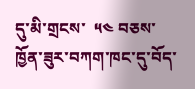དུ་མི་གྲངས་  ༥༤ བཅས་ཁྱོན་ཟུར་བཀག་ཁང་དུ་བོད་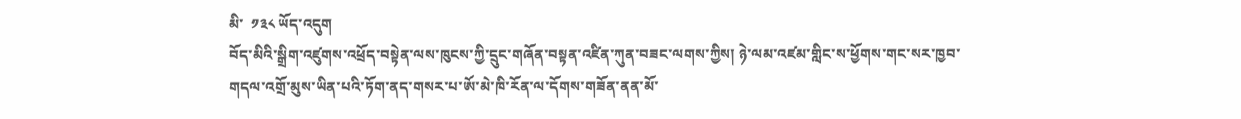མི་  ༡༣༨ ཡོད་འདུག
བོད་མིའི་སྒྲིག་འཛུགས་འཕྲོད་བསྟེན་ལས་ཁུངས་ཀྱི་དྲུང་གཞོན་བསྟན་འཛིན་ཀུན་བཟང་ལགས་ཀྱིས། ཉེ་ལམ་འཛམ་གླིང་ས་ཕྱོགས་གང་སར་ཁྱབ་གདལ་འགྲོ་མུས་ཡིན་པའི་ཏོག་ནད་གསར་པ་ཨོ་མེ་ཁི་རོན་ལ་དོགས་གཟོན་ནན་མོ་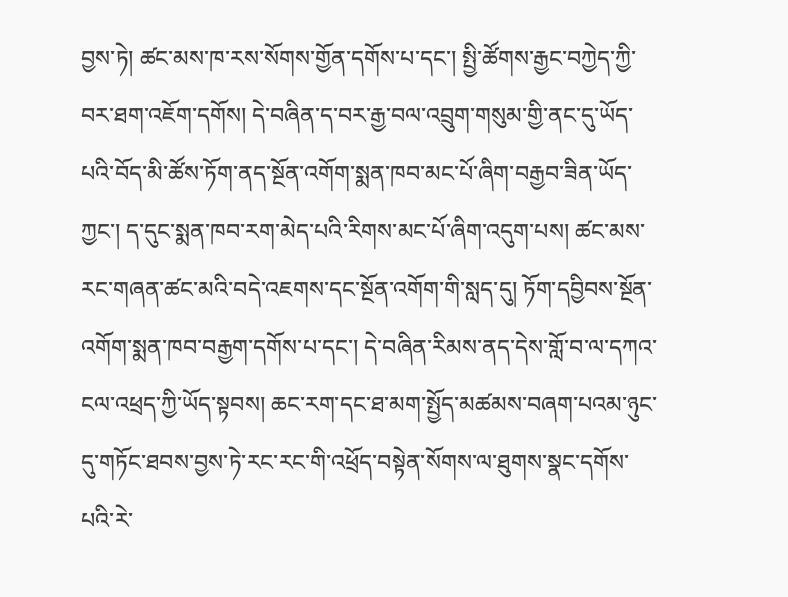བྱས་ཏེ། ཚང་མས་ཁ་རས་སོགས་གྱོན་དགོས་པ་དང་། སྤྱི་ཚོགས་རྒྱང་བཀྱེད་ཀྱི་བར་ཐག་འཇོག་དགོས། དེ་བཞིན་ད་བར་རྒྱ་བལ་འབྲུག་གསུམ་གྱི་ནང་དུ་ཡོད་པའི་བོད་མི་ཚོས་ཏོག་ནད་སྔོན་འགོག་སྨན་ཁབ་མང་པོ་ཞིག་བརྒྱབ་ཟིན་ཡོད་ཀྱང་། ད་དུང་སྨན་ཁབ་རག་མེད་པའི་རིགས་མང་པོ་ཞིག་འདུག་པས། ཚང་མས་རང་གཞན་ཚང་མའི་བདེ་འཇགས་དང་སྔོན་འགོག་གི་སླད་དུ། ཏོག་དབྱིབས་སྔོན་འགོག་སྨན་ཁབ་བརྒྱག་དགོས་པ་དང་། དེ་བཞིན་རིམས་ནད་དེས་གློ་བ་ལ་དཀའ་ངལ་འཕྲད་ཀྱི་ཡོད་སྟབས། ཆང་རག་དང་ཐ་མག་སྤྱོད་མཚམས་བཞག་པའམ་ཉུང་དུ་གཏོང་ཐབས་བྱས་ཏེ་རང་རང་གི་འཕྲོད་བསྟེན་སོགས་ལ་ཐུགས་སྣང་དགོས་པའི་རེ་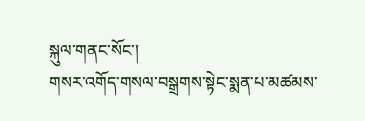སྐུལ་གནང་སོང་།
གསར་འགོད་གསལ་བསྒྲགས་སྟེང་སྨན་པ་མཚམས་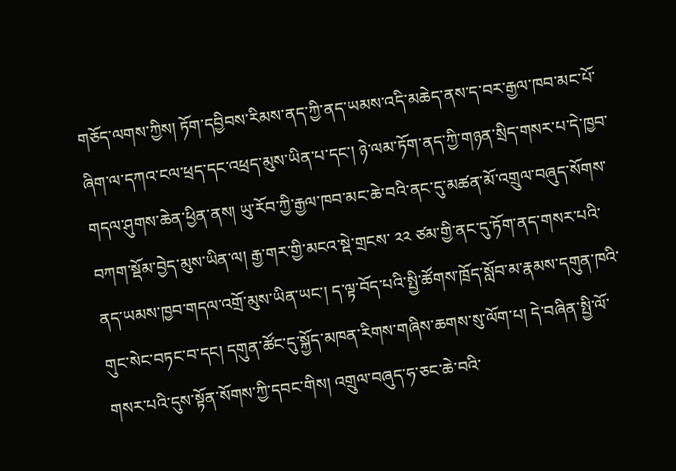གཅོད་ལགས་ཀྱིས། ཏོག་དབྱིབས་རིམས་ནད་ཀྱི་ནད་ཡམས་འདི་མཆེད་ནས་ད་བར་རྒྱལ་ཁབ་མང་པོ་ཞིག་ལ་དཀའ་ངལ་ཕྲད་དང་འཕྲད་མུས་ཡིན་པ་དང་། ཉེ་ལམ་ཏོག་ནད་ཀྱི་གཉན་སྲིད་གསར་པ་དེ་ཁྱབ་གདལ་ཤུགས་ཆེན་ཕྱིན་ནས། ཡུ་རོབ་ཀྱི་རྒྱལ་ཁབ་མང་ཆེ་བའི་ནང་དུ་མཚན་མོ་འགྲུལ་བཞུད་སོགས་བཀག་སྡོམ་བྱེད་མུས་ཡིན་ལ། རྒྱ་གར་གྱི་མངའ་སྡེ་གྲངས་ ༢༢ ཙམ་གྱི་ནང་དུ་ཏོག་ནད་གསར་པའི་ནད་ཡམས་ཁྱབ་གདལ་འགྲོ་མུས་ཡིན་ཡང་། ད་ལྟ་བོད་པའི་སྤྱི་ཚོགས་ཁྲོད་སློབ་མ་རྣམས་དགུན་ཁའི་གུང་སེང་བཏང་བ་དང། དགུན་ཚོང་དུ་སྐྱོད་མཁན་རིགས་གཞིས་ཆགས་སུ་ལོག་པ། དེ་བཞིན་སྤྱི་ལོ་གསར་པའི་དུས་སྟོན་སོགས་ཀྱི་དབང་གིས། འགྲུལ་བཞུད་ཧ་ཅང་ཆེ་བའི་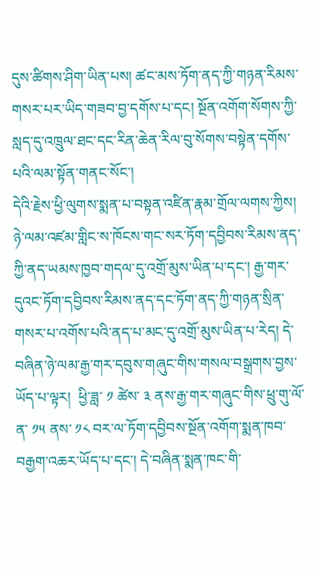དུས་ཚིགས་ཤིག་ཡིན་པས། ཚང་མས་ཏོག་ནད་ཀྱི་གཉན་རིམས་གསར་པར་ཡིད་གཟབ་བྱ་དགོས་པ་དང། སྔོན་འགོག་སོགས་ཀྱི་སླད་དུ་འཁྲུལ་ཐང་དང་རིན་ཆེན་རིལ་བུ་སོགས་བསྟེན་དགོས་པའི་ལམ་སྟོན་གནང་སོང་།
དེའི་རྗེས་ཕྱི་ལུགས་སྨན་པ་བསྟན་འཛིན་རྣམ་གྲོལ་ལགས་ཀྱིས། ཉེ་ལམ་འཛམ་གླིང་ས་ཁོངས་གང་སར་ཏོག་དབྱིབས་རིམས་ནད་ཀྱི་ནད་ཡམས་ཁྱབ་གདལ་དུ་འགྲོ་མུས་ཡིན་པ་དང་། རྒྱ་གར་དུའང་ཏོག་དབྱིབས་རིམས་ནད་དང་ཏོག་ནད་ཀྱི་གཉན་སྲིན་གསར་པ་འགོས་པའི་ནད་པ་མང་དུ་འགྲོ་མུས་ཡིན་པ་རེད། དེ་བཞིན་ཉེ་ལམ་རྒྱ་གར་དབུས་གཞུང་གིས་གསལ་བསྒྲགས་བྱས་ཡོད་པ་ལྟར།  ཕྱི་ཟླ་ ༡ ཚེས་ ༣ ནས་རྒྱ་གར་གཞུང་གིས་ཕྲུ་གུ་ལོ་ན་ ༡༥ ནས་ ༡༨ བར་ལ་ཏོག་དབྱིབས་སྔོན་འགོག་སྨན་ཁབ་བརྒྱག་འཆར་ཡོད་པ་དང་། དེ་བཞིན་སྨན་ཁང་གི་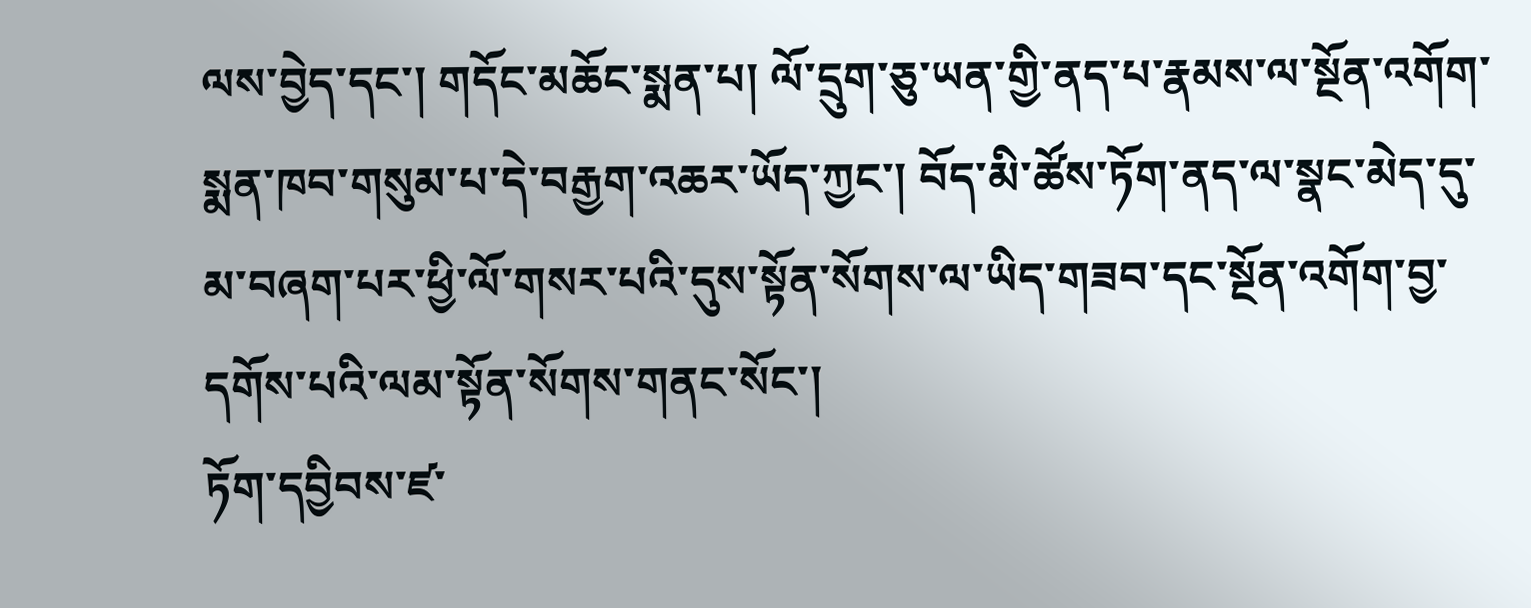ལས་བྱེད་དང་། གདོང་མཆོང་སྨན་པ། ལོ་དྲུག་ཅུ་ཡན་གྱི་ནད་པ་རྣམས་ལ་སྔོན་འགོག་སྨན་ཁབ་གསུམ་པ་དེ་བརྒྱག་འཆར་ཡོད་ཀྱང་། བོད་མི་ཚོས་ཏོག་ནད་ལ་སྣང་མེད་དུ་མ་བཞག་པར་ཕྱི་ལོ་གསར་པའི་དུས་སྟོན་སོགས་ལ་ཡིད་གཟབ་དང་སྔོན་འགོག་བྱ་དགོས་པའི་ལམ་སྟོན་སོགས་གནང་སོང་།
ཏོག་དབྱིབས་ཛ་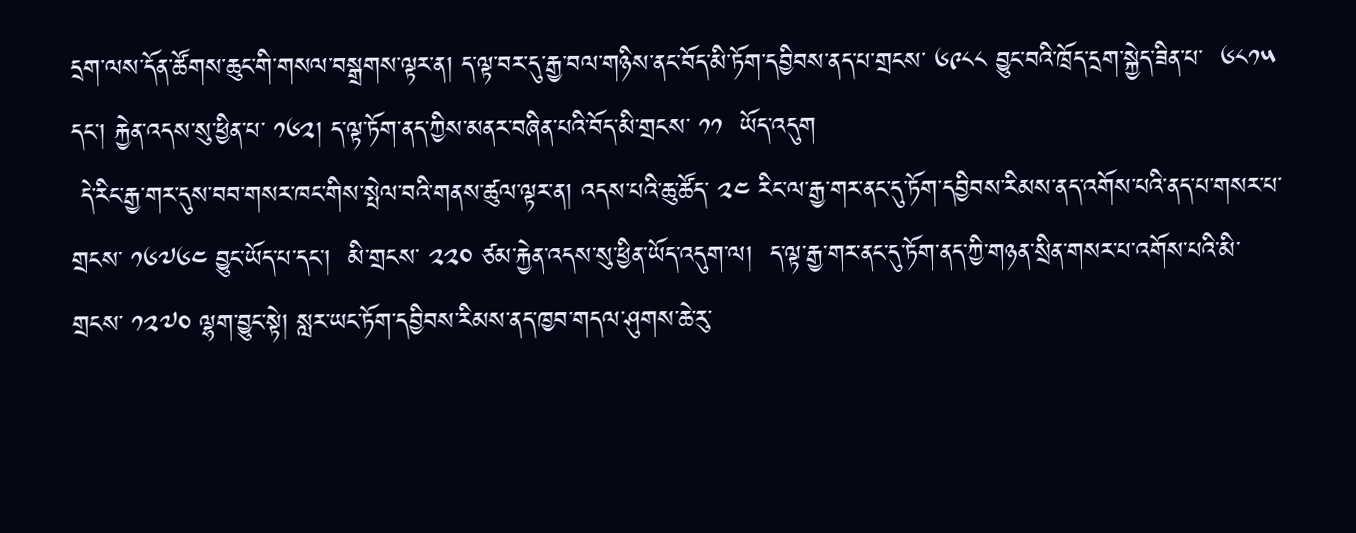དྲག་ལས་དོན་ཚོགས་ཆུང་གི་གསལ་བསྒྲགས་ལྟར་ན། ད་ལྟ་བར་དུ་རྒྱ་བལ་གཉིས་ནང་བོད་མི་ཏོག་དབྱིབས་ནད་པ་གྲངས་ ༦༩༨༨ བྱུང་བའི་ཁྲོད་དྲག་སྐྱེད་ཟིན་པ་  ༦༨༡༥ དང་། རྐྱེན་འདས་སུ་ཕྱིན་པ་ ༡༦༢། ད་ལྟ་ཏོག་ནད་ཀྱིས་མནར་བཞིན་པའི་བོད་མི་གྲངས་ ༡༡  ཡོད་འདུག
 དེ་རིང་རྒྱ་གར་དུས་བབ་གསར་ཁང་གིས་སྤེལ་བའི་གནས་ཚུལ་ལྟར་ན། འདས་པའི་ཆུ་ཚོད་ ༢༤ རིང་ལ་རྒྱ་གར་ནང་དུ་ཏོག་དབྱིབས་རིམས་ནད་འགོས་པའི་ནད་པ་གསར་པ་གྲངས་ ༡༦༧༦༤ བྱུང་ཡོད་པ་དང་།  མི་གྲངས་ ༢༢༠ ཙམ་རྐྱེན་འདས་སུ་ཕྱིན་ཡོད་འདུག་ལ།  ད་ལྟ་རྒྱ་གར་ནང་དུ་ཏོག་ནད་ཀྱི་གཉན་སྲིན་གསར་པ་འགོས་པའི་མི་གྲངས་ ༡༢༧༠ ལྷག་བྱུང་སྟེ། སླར་ཡང་ཏོག་དབྱིབས་རིམས་ནད་ཁྱབ་གདལ་ཤུགས་ཆེ་རུ་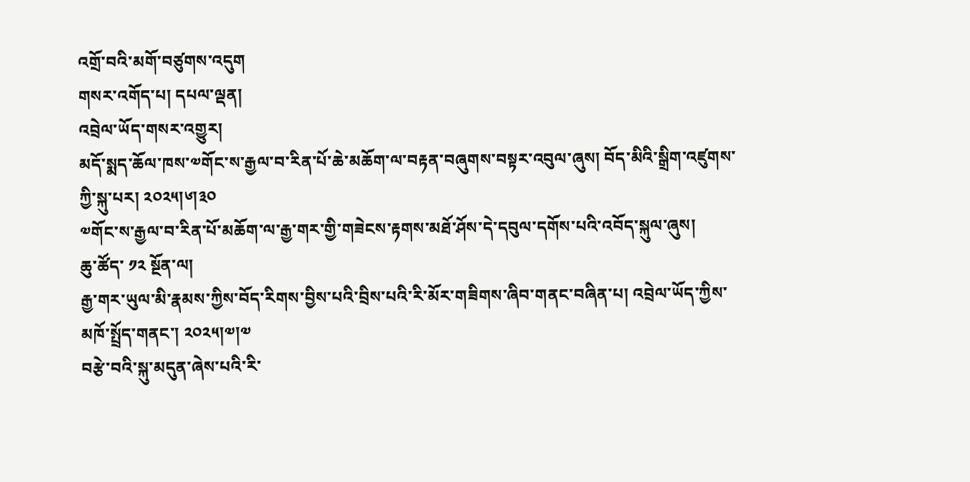འགྲོ་བའི་མགོ་བཙུགས་འདུག
གསར་འགོད་པ། དཔལ་ལྡན།
འབྲེལ་ཡོད་གསར་འགྱུར།
མདོ་སྨད་ཆོལ་ཁས་༧གོང་ས་རྒྱལ་བ་རིན་པོ་ཆེ་མཆོག་ལ་བརྟན་བཞུགས་བསྟར་འབུལ་ཞུས། བོད་མིའི་སྒྲིག་འཛུགས་ཀྱི་སྐུ་པར། ༢༠༢༥།༦།༣༠
༧གོང་ས་རྒྱལ་བ་རིན་པོ་མཆོག་ལ་རྒྱ་གར་གྱི་གཟེངས་རྟགས་མཐོ་ཤོས་དེ་དབུལ་དགོས་པའི་འབོད་སྐུལ་ཞུས།
ཆུ་ཚོད་ ༡༢ སྔོན་ལ།
རྒྱ་གར་ཡུལ་མི་རྣམས་ཀྱིས་བོད་རིགས་བྱིས་པའི་བྲིས་པའི་རི་མོར་གཟིགས་ཞིབ་གནང་བཞིན་པ། འབྲེལ་ཡོད་ཀྱིས་མཁོ་སྤྲོད་གནང་། ༢༠༢༥།༧།༧
བརྩེ་བའི་སྐུ་མདུན་ཞེས་པའི་རི་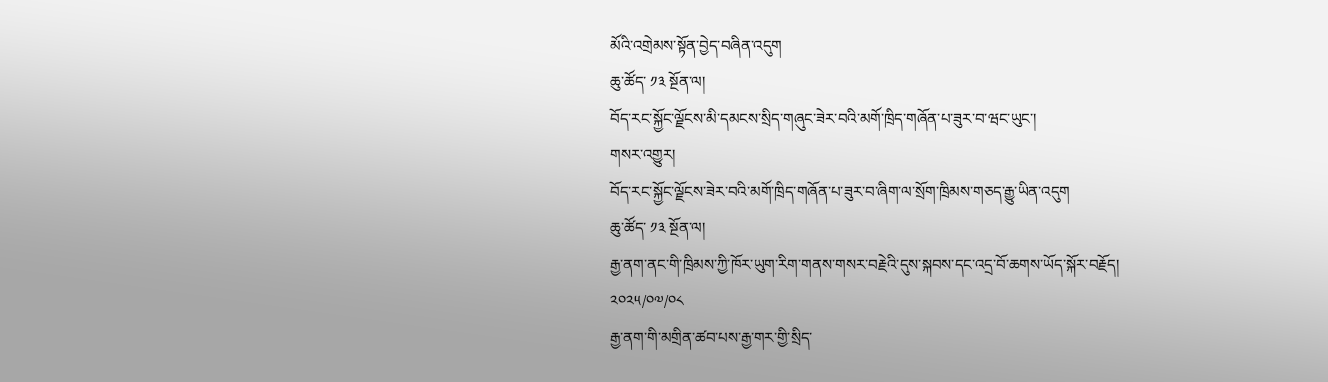མོའི་འགྲེམས་སྟོན་བྱེད་བཞིན་འདུག
ཆུ་ཚོད་ ༡༣ སྔོན་ལ།
བོད་རང་སྐྱོང་ལྗོངས་མི་དམངས་སྲིད་གཞུང་ཟེར་བའི་མགོ་ཁྲིད་གཞོན་པ་ཟུར་བ་ཝང་ཡུང་།
གསར་འགྱུར།
བོད་རང་སྐྱོང་ལྗོངས་ཟེར་བའི་མགོ་ཁྲིད་གཞོན་པ་ཟུར་བ་ཞིག་ལ་སྲོག་ཁྲིམས་གཅད་རྒྱུ་ཡིན་འདུག
ཆུ་ཚོད་ ༡༣ སྔོན་ལ།
རྒྱ་ནག་ནང་གི་ཁྲིམས་ཀྱི་ཁོར་ཡུག་རིག་གནས་གསར་བརྗེའི་དུས་སྐབས་དང་འདྲ་བོ་ཆགས་ཡོད་སྐོར་བརྗོད།
༢༠༢༥/༠༧/༠༨
རྒྱ་ནག་གི་མགྲིན་ཚབ་པས་རྒྱ་གར་གྱི་སྲིད་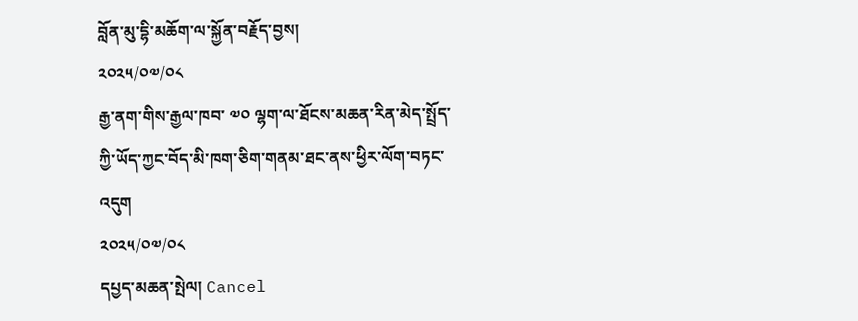བློན་མུ་དྷི་མཆོག་ལ་སྐྱོན་བརྗོད་བྱས།
༢༠༢༥/༠༧/༠༨
རྒྱ་ནག་གིས་རྒྱལ་ཁབ་ ༧༠ ལྷག་ལ་ཐོངས་མཆན་རིན་མེད་སྤྲོད་ཀྱི་ཡོད་ཀྱང་བོད་མི་ཁག་ཅིག་གནམ་ཐང་ནས་ཕྱིར་ལོག་བཏང་འདུག
༢༠༢༥/༠༧/༠༨
དཔྱད་མཆན་སྤེལ། Cancel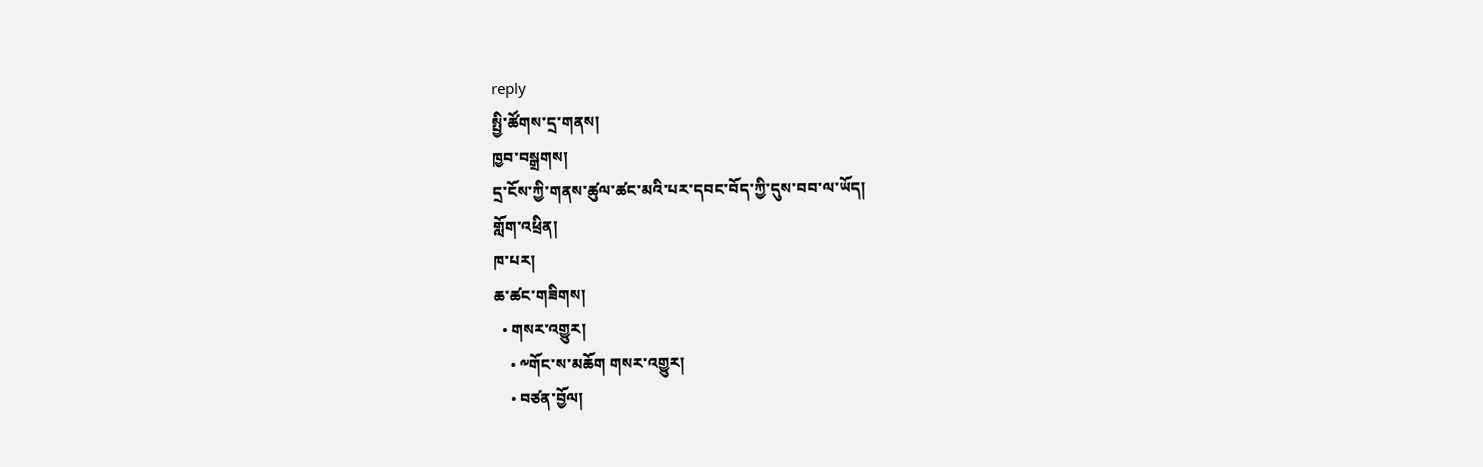reply
སྤྱི་ཚོགས་དྲ་གནས།
ཁྱབ་བསྒྲགས།
དྲ་ངོས་ཀྱི་གནས་ཚུལ་ཚང་མའི་པར་དབང་བོད་ཀྱི་དུས་བབ་ལ་ཡོད།
གློག་འཕྲིན།
ཁ་པར།
ཆ་ཚང་གཟིགས།
  • གསར་འགྱུར།
    • ༸གོང་ས་མཆོག གསར་འགྱུར།
    • བཙན་བྱོལ།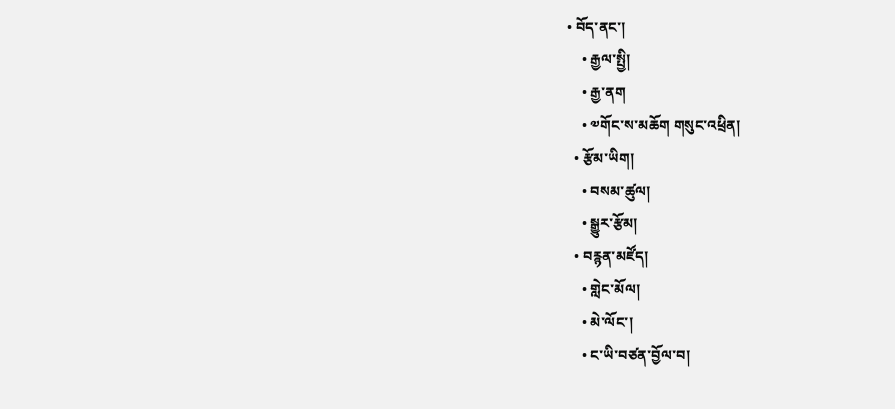• བོད་ནང་།
    • རྒྱལ་སྤྱི།
    • རྒྱ་ནག
    • ༧གོང་ས་མཆོག གསུང་འཕྲིན།
  • རྩོམ་ཡིག།
    • བསམ་ཚུལ།
    • སྒྱུར་རྩོམ།
  • བརྙན་མཛོད།
    • གླེང་མོལ།
    • མེ་ལོང་།
    • ང་ཡི་བཙན་བྱོལ་བ།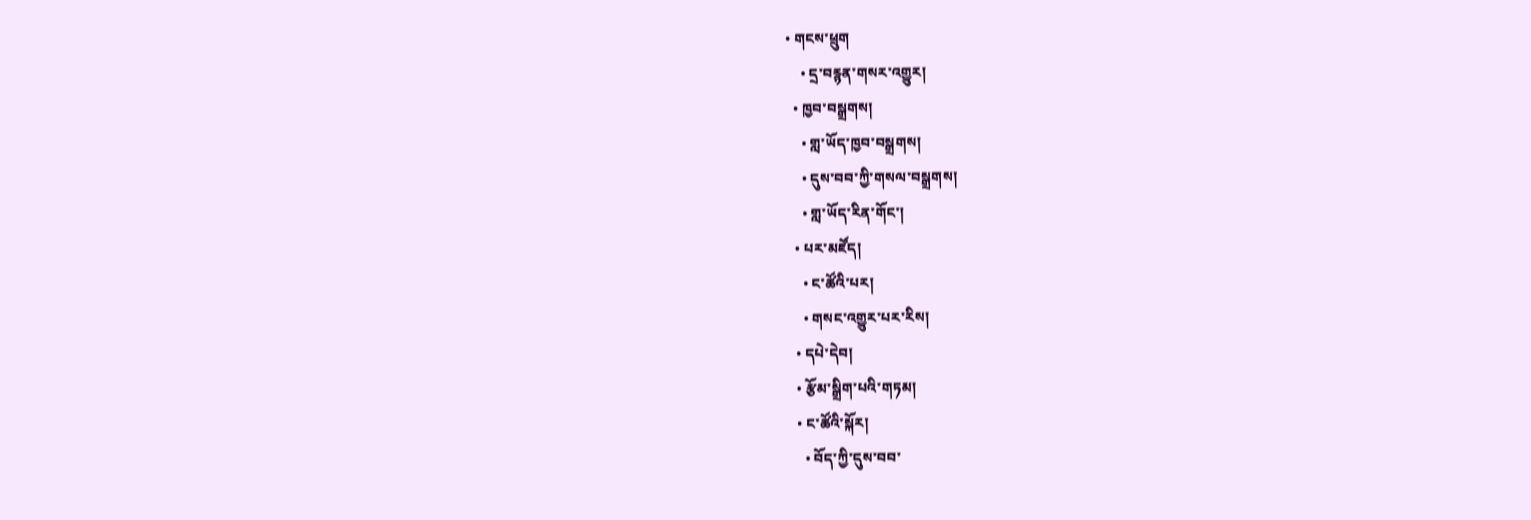• གངས་ཕྲུག
    • དྲ་བརྙན་གསར་འགྱུར།
  • ཁྱབ་བསྒྲགས།
    • གླ་ཡོད་ཁྱབ་བསྒྲགས།
    • དུས་བབ་ཀྱི་གསལ་བསྒྲགས།
    • གླ་ཡོད་རིན་གོང་།
  • པར་མཛོད།
    • ང་ཚོའི་པར།
    • གསང་འགྱུར་པར་རིས།
  • དཔེ་དེབ།
  • རྩོམ་སྒྲིག་པའི་གཏམ།
  • ང་ཚོའི་སྐོར།
    • བོད་ཀྱི་དུས་བབ་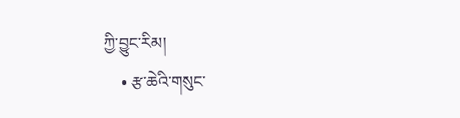ཀྱི་བྱུང་རིམ།
    • རྩ་ཆེའི་གསུང་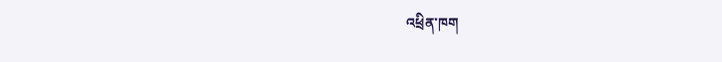འཕྲིན་ཁག